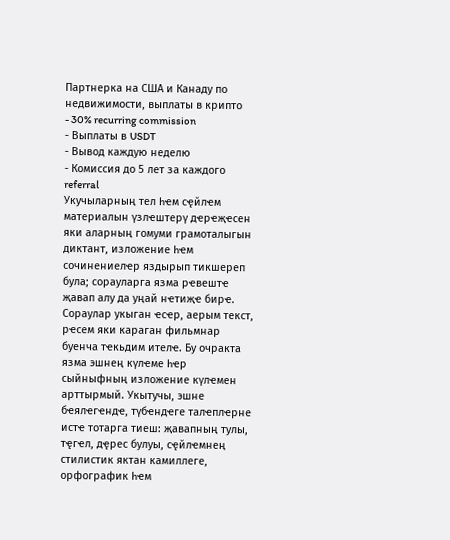Партнерка на США и Канаду по недвижимости, выплаты в крипто
- 30% recurring commission
- Выплаты в USDT
- Вывод каждую неделю
- Комиссия до 5 лет за каждого referral
Укучыларның тел һҽм сҿйлҽм материалын үзлҽштерү дҽрҽҗҽсен яки аларның гомуми грамоталыгын диктант, изложение һҽм сочинениелҽр яздырып тикшереп була; сорауларга язма рҽвештҽ җавап алу да уңай нҽтиҗҽ бирҽ. Сораулар укыган ҽсҽр, аерым текст, рҽсем яки караган фильмнар буенча тҽкьдим ителҽ. Бу очракта язма эшнең күлҽме һҽр сыйныфның изложение күлҽмен арттырмый. Укытучы, эшне бҽялҽгҽндҽ, түбҽндҽге талҽплҽрне истҽ тотарга тиеш: җавапның тулы, тҿгҽл, дҿрес булуы, сҿйлҽмнең стилистик яктан камиллеге, орфографик һҽм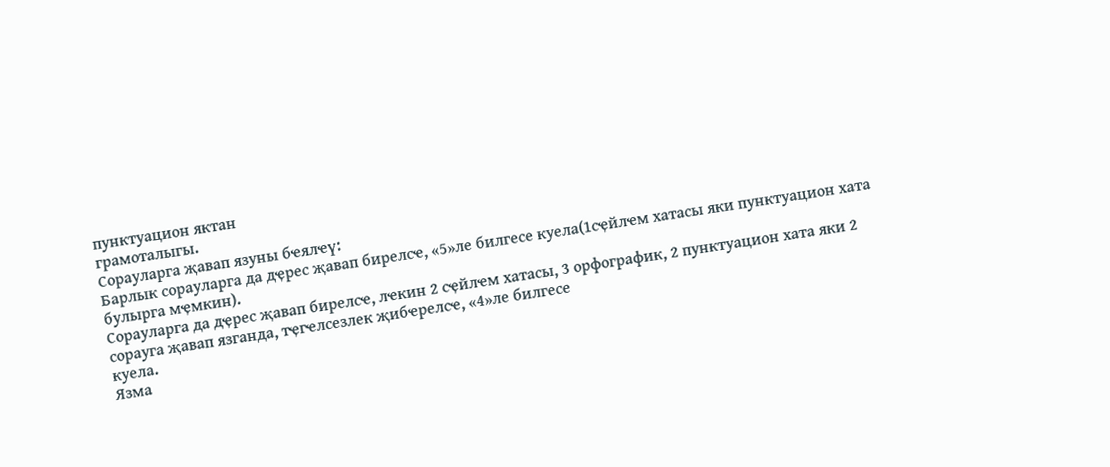пунктуацион яктан
грамоталыгы.
Сорауларга җавап язуны бҽялҽү:
Барлык сорауларга да дҿрес җавап бирелсҽ, «5»ле билгесе куела(1сҿйлҽм хатасы яки пунктуацион хата булырга мҿмкин).
Сорауларга да дҿрес җавап бирелсҽ, лҽкин 2 сҿйлҽм хатасы, 3 орфографик, 2 пунктуацион хата яки 2 сорауга җавап язганда, тҿгҽлсезлек җибҽрелсҽ, «4»ле билгесе
куела.
Язма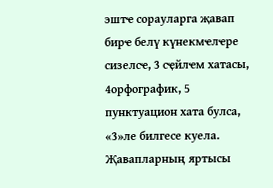эштҽ сорауларга җавап бирҽ белү күнекмҽлҽре сизелсҽ, 3 сҿйлҽм хатасы, 4орфографик, 5 пунктуацион хата булса, «3»ле билгесе куела.
Җавапларның яртысы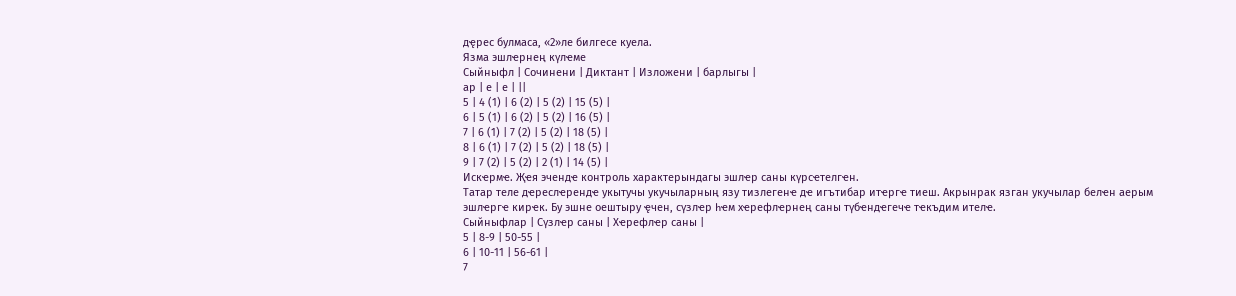дҿрес булмаса, «2»ле билгесе куела.
Язма эшлҽрнең күлҽме
Сыйныфл | Сочинени | Диктант | Изложени | барлыгы |
ар | е | е | ||
5 | 4 (1) | 6 (2) | 5 (2) | 15 (5) |
6 | 5 (1) | 6 (2) | 5 (2) | 16 (5) |
7 | 6 (1) | 7 (2) | 5 (2) | 18 (5) |
8 | 6 (1) | 7 (2) | 5 (2) | 18 (5) |
9 | 7 (2) | 5 (2) | 2 (1) | 14 (5) |
Искҽрмҽ. Җҽя эчендҽ контроль характерындагы эшлҽр саны күрсҽтелгҽн.
Татар теле дҽреслҽрендҽ укытучы укучыларның язу тизлегенҽ дҽ игътибар итҽргҽ тиеш. Акрынрак язган укучылар белҽн аерым эшлҽргҽ кирҽк. Бу эшне оештыру ҿчен, сүзлҽр һҽм хҽрефлҽрнең саны түбҽндҽгечҽ тҽкъдим ителҽ.
Сыйныфлар | Сүзлҽр саны | Хҽрефлҽр саны |
5 | 8-9 | 50-55 |
6 | 10-11 | 56-61 |
7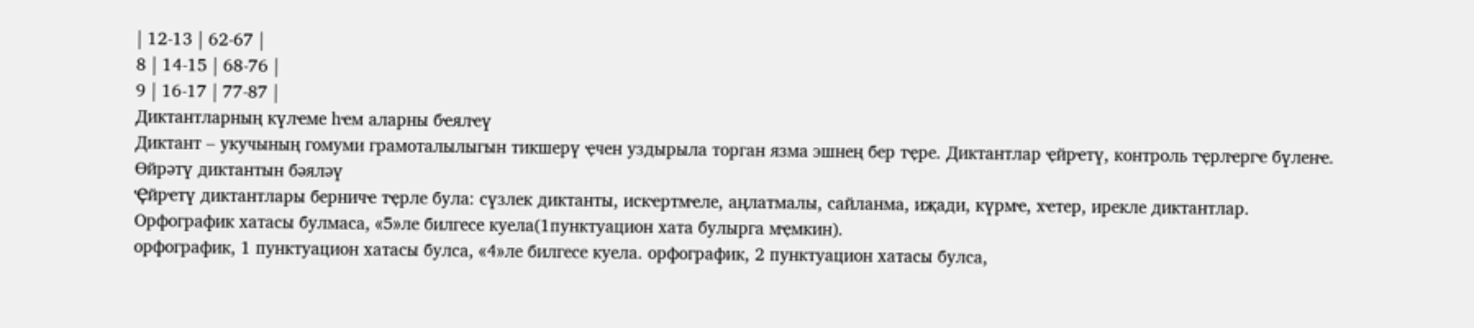| 12-13 | 62-67 |
8 | 14-15 | 68-76 |
9 | 16-17 | 77-87 |
Диктантларның күлҽме һҽм аларны бҽялҽү
Диктант – укучының гомуми грамоталылыгын тикшерү ҿчен уздырыла торган язма эшнең бер тҿре. Диктантлар ҿйрҽтү, контроль тҿрлҽргҽ бүленҽ.
Өйрәтү диктантын бәяләү
Ҿйрҽтү диктантлары берничҽ тҿрле була: сүзлек диктанты, искҽртмҽле, аңлатмалы, сайланма, иҗади, күрмҽ, хҽтер, ирекле диктантлар.
Орфографик хатасы булмаса, «5»ле билгесе куела(1пунктуацион хата булырга мҿмкин).
орфографик, 1 пунктуацион хатасы булса, «4»ле билгесе куела. орфографик, 2 пунктуацион хатасы булса,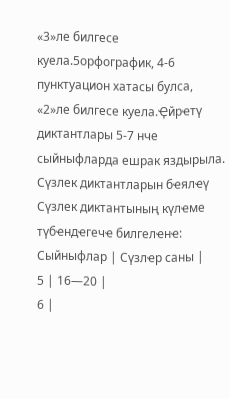«3»ле билгесе куела.5орфографик, 4-6 пунктуацион хатасы булса, «2»ле билгесе куела.Ҿйрҽтү диктантлары 5-7 нче сыйныфларда ешрак яздырыла.
Сүзлек диктантларын бҽялҽү
Сүзлек диктантының күлҽме түбҽндҽгечҽ билгелҽнҽ:
Сыйныфлар | Сүзлҽр саны |
5 | 16—20 |
6 |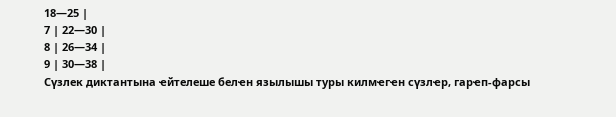18—25 |
7 | 22—30 |
8 | 26—34 |
9 | 30—38 |
Сүзлек диктантына ҽйтелеше белҽн язылышы туры килмҽгҽн сүзлҽр, гарҽп-фарсы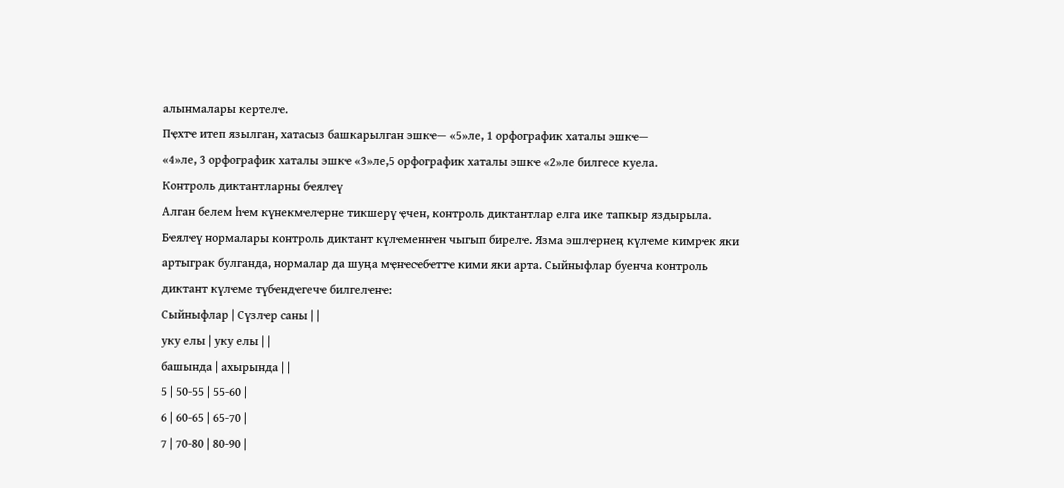алынмалары кертелҽ.
Пҿхтҽ итеп язылган, хатасыз башкарылган эшкҽ— «5»ле, 1 орфографик хаталы эшкҽ—
«4»ле, 3 орфографик хаталы эшкҽ «3»ле,5 орфографик хаталы эшкҽ «2»ле билгесе куела.
Контроль диктантларны бҽялҽү
Алган белем һҽм күнекмҽлҽрне тикшерү ҿчен, контроль диктантлар елга ике тапкыр яздырыла. Бҽялҽү нормалары контроль диктант күлҽменнҽн чыгып бирелҽ. Язма эшлҽрнең күлҽме кимрҽк яки артыграк булганда, нормалар да шуңа мҿнҽсҽбҽттҽ кими яки арта. Сыйныфлар буенча контроль диктант күлҽме түбҽндҽгечҽ билгелҽнҽ:
Сыйныфлар | Сүзлҽр саны | |
уку елы | уку елы | |
башында | ахырында | |
5 | 50-55 | 55-60 |
6 | 60-65 | 65-70 |
7 | 70-80 | 80-90 |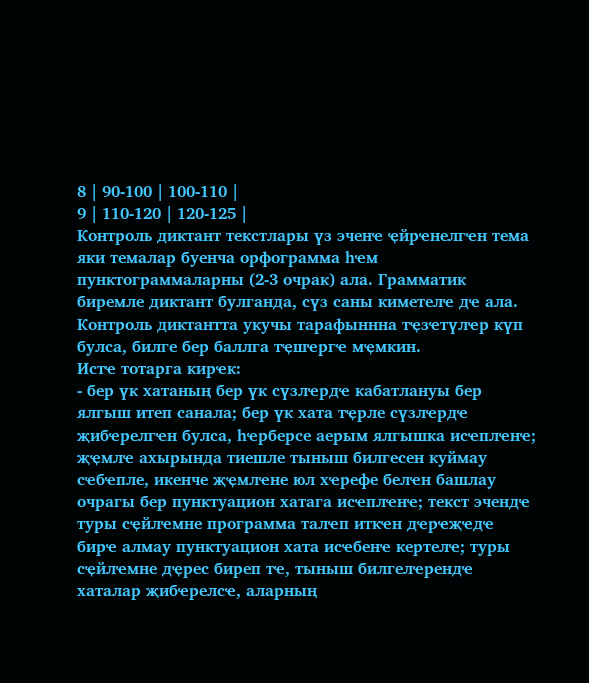8 | 90-100 | 100-110 |
9 | 110-120 | 120-125 |
Контроль диктант текстлары үз эченҽ ҿйрҽнелгҽн тема яки темалар буенча орфограмма һҽм пунктограммаларны (2-3 очрак) ала. Грамматик биремле диктант булганда, сүз саны киметелҽ дҽ ала. Контроль диктантта укучы тарафыннна тҿзҽтүлҽр күп булса, билге бер баллга тҿшҽргҽ мҿмкин.
Истҽ тотарга кирҽк:
- бер үк хатаның бер үк сүзлҽрдҽ кабатлануы бер ялгыш итеп санала; бер үк хата тҿрле сүзлҽрдҽ җибҽрелгҽн булса, һҽрберсе аерым ялгышка исҽплҽнҽ; җҿмлҽ ахырында тиешле тыныш билгесен куймау сҽбҽпле, икенче җҿмлҽне юл хҽрефе белҽн башлау очрагы бер пунктуацион хатага исҽплҽнҽ; текст эчендҽ туры сҿйлҽмне программа талҽп иткҽн дҽрҽҗҽдҽ бирҽ алмау пунктуацион хата исҽбенҽ кертелҽ; туры сҿйлҽмне дҿрес биреп тҽ, тыныш билгелҽрендҽ хаталар җибҽрелсҽ, аларның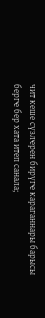чит кеше сүзлҽрен бирүгҽ караганнары барысы бергҽ бер хата итеп санала;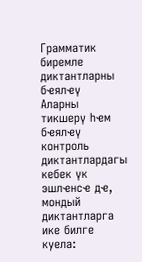Грамматик биремле диктантларны бҽялҽү
Аларны тикшерү һҽм бҽялҽү контроль диктантлардагы кебек үк эшлҽнсҽ дҽ, мондый диктантларга ике билге куела: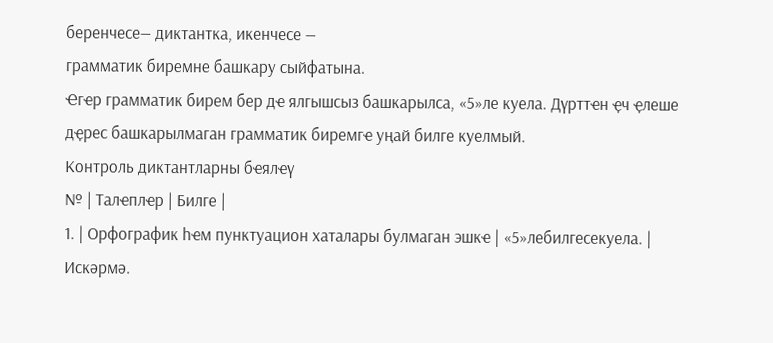беренчесе— диктантка, икенчесе —
грамматик биремне башкару сыйфатына.
Ҽгҽр грамматик бирем бер дҽ ялгышсыз башкарылса, «5»ле куела. Дүрттҽн ҿч ҿлеше дҿрес башкарылмаган грамматик биремгҽ уңай билге куелмый.
Контроль диктантларны бҽялҽү
№ | Талҽплҽр | Билге |
1. | Орфографик һҽм пунктуацион хаталары булмаган эшкҽ | «5»лебилгесекуела. |
Искәрмә.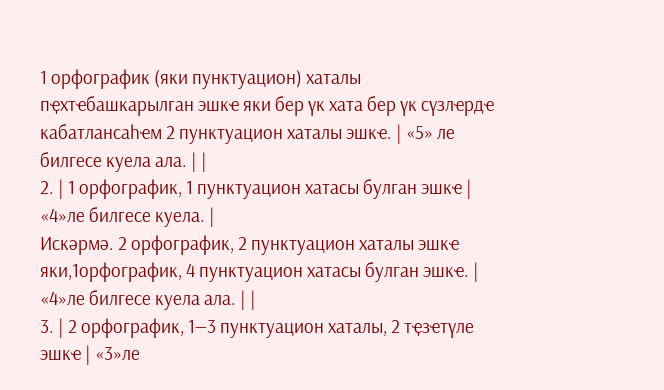1 орфографик (яки пунктуацион) хаталы пҿхтҽбашкарылган эшкҽ яки бер үк хата бер үк сүзлҽрдҽ кабатлансаһҽм 2 пунктуацион хаталы эшкҽ. | «5» ле билгесе куела ала. | |
2. | 1 орфографик, 1 пунктуацион хатасы булган эшкҽ | «4»ле билгесе куела. |
Искәрмә. 2 орфографик, 2 пунктуацион хаталы эшкҽ яки,1орфографик, 4 пунктуацион хатасы булган эшкҽ. | «4»ле билгесе куела ала. | |
3. | 2 орфографик, 1—3 пунктуацион хаталы, 2 тҿзҽтүле эшкҽ | «3»ле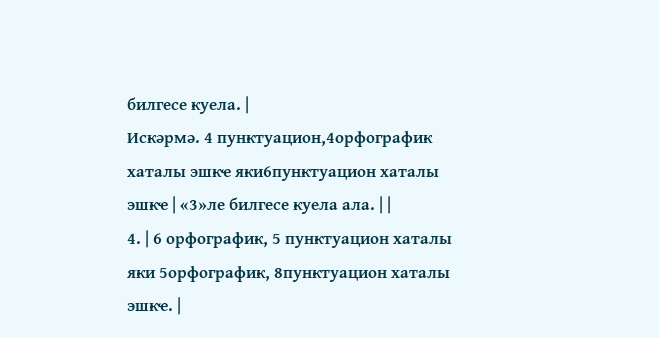билгесе куела. |
Искәрмә. 4 пунктуацион,4орфографик хаталы эшкҽ яки6пунктуацион хаталы эшкҽ | «3»ле билгесе куела ала. | |
4. | 6 орфографик, 5 пунктуацион хаталы яки 5орфографик, 8пунктуацион хаталы эшкҽ. |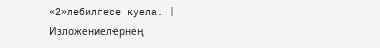«2»лебилгесе куела. |
Изложениелҽрнең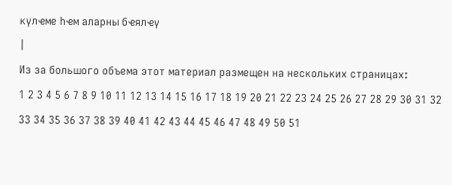күлҽме һҽм аларны бҽялҽү
|
Из за большого объема этот материал размещен на нескольких страницах:
1 2 3 4 5 6 7 8 9 10 11 12 13 14 15 16 17 18 19 20 21 22 23 24 25 26 27 28 29 30 31 32 33 34 35 36 37 38 39 40 41 42 43 44 45 46 47 48 49 50 51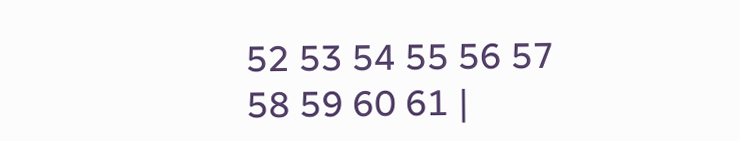52 53 54 55 56 57 58 59 60 61 |